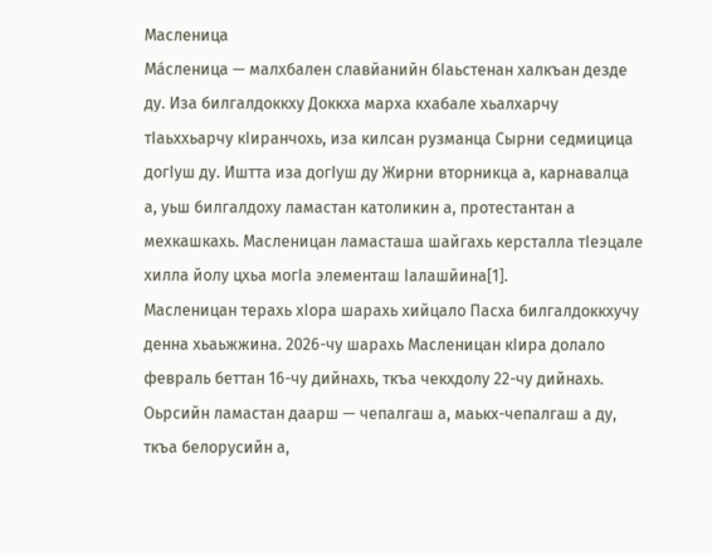Масленица
Ма́сленица — малхбален славйанийн бӀаьстенан халкъан дезде ду. Иза билгалдоккху Доккха марха кхабале хьалхарчу тӀаьххьарчу кӀиранчохь, иза килсан рузманца Сырни седмицица догӀуш ду. Иштта иза догӀуш ду Жирни вторникца а, карнавалца а, уьш билгалдоху ламастан католикин а, протестантан а мехкашкахь. Масленицан ламасташа шайгахь керсталла тӀеэцале хилла йолу цхьа могӀа элементаш Ӏалашйина[1].
Масленицан терахь хӀора шарахь хийцало Пасха билгалдоккхучу денна хьаьжжина. 2026-чу шарахь Масленицан кӀира долало февраль беттан 16-чу дийнахь, ткъа чекхдолу 22-чу дийнахь.
Оьрсийн ламастан даарш — чепалгаш а, маькх-чепалгаш а ду, ткъа белорусийн а,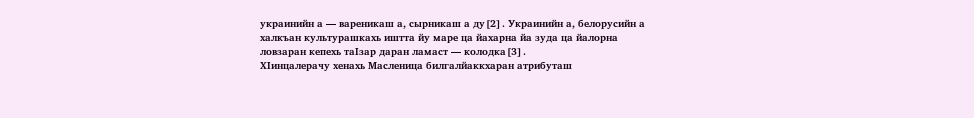украинийн а — вареникаш а, сырникаш а ду[2]. Украинийн а, белорусийн а халкъан культурашкахь иштта йу маре ца йахарна йа зуда ца йалорна ловзаран кепехь таӀзар даран ламаст — колодка[3].
ХӀинцалерачу хенахь Масленица билгалйаккхаран атрибуташ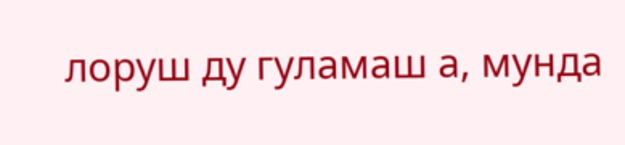лоруш ду гуламаш а, мунда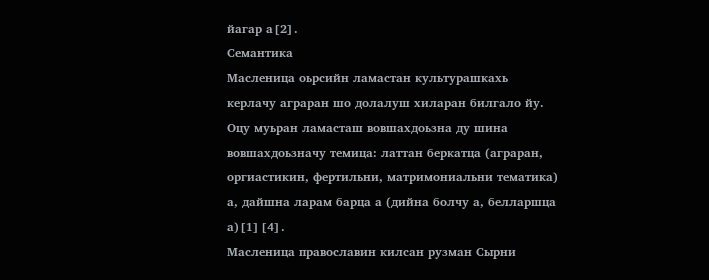йагар а[2].
Семантика
Масленица оьрсийн ламастан культурашкахь керлачу аграран шо долалуш хиларан билгало йу. Оцу муьран ламасташ вовшахдоьзна ду шина вовшахдоьзначу темица: латтан беркатца (аграран, оргиастикин, фертильни, матримониальни тематика) а, дайшна ларам барца а (дийна болчу а, белларшца а)[1][4].
Масленица православин килсан рузман Сырни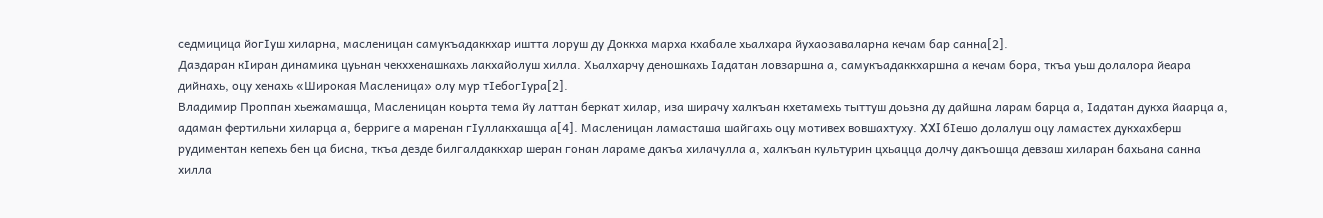седмицица йогӀуш хиларна, масленицан самукъадаккхар иштта лоруш ду Доккха марха кхабале хьалхара йухаозаваларна кечам бар санна[2].
Даздаран кӀиран динамика цуьнан чекххенашкахь лакхайолуш хилла. Хьалхарчу деношкахь Ӏадатан ловзаршна а, самукъадаккхаршна а кечам бора, ткъа уьш долалора йеара дийнахь, оцу хенахь «Широкая Масленица» олу мур тӀебогӀура[2].
Владимир Проппан хьежамашца, Масленицан коьрта тема йу латтан беркат хилар, иза ширачу халкъан кхетамехь тыттуш доьзна ду дайшна ларам барца а, Ӏадатан дукха йаарца а, адаман фертильни хиларца а, берриге а маренан гӀуллакхашца а[4]. Масленицан ламасташа шайгахь оцу мотивех вовшахтуху. XXI бӀешо долалуш оцу ламастех дукхахберш рудиментан кепехь бен ца бисна, ткъа дезде билгалдаккхар шеран гонан лараме дакъа хилачулла а, халкъан культурин цхьацца долчу дакъошца девзаш хиларан бахьана санна хилла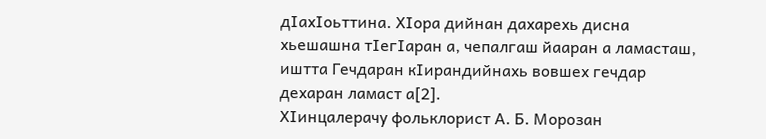дӀахӀоьттина. ХӀора дийнан дахарехь дисна хьешашна тӀегӀаран а, чепалгаш йааран а ламасташ, иштта Гечдаран кӀирандийнахь вовшех гечдар дехаран ламаст а[2].
ХӀинцалерачу фольклорист А. Б. Морозан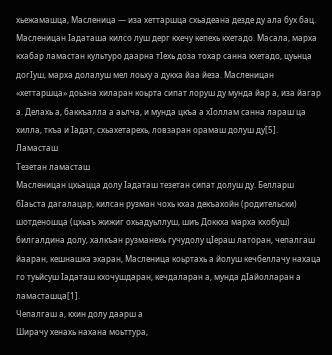хьежамашца, Масленица — иза хеттаршца схьадеана дезде ду ала бух бац. Масленицан Ӏадаташа килсо луш дерг кхечу кепехь кхетадо. Масала, марха кхабар ламастан культуро даарна тӀехь доза тохар санна кхетадо, цуьнца догӀуш, марха долалуш мел лоьху а дукха йаа йеза. Масленицан «хеттаршца» доьзна хиларан коьрта сипат лоруш ду мунда йар а, иза йагар а. Делахь а, баккъалла а аьлча, и мунда цкъа а хӀоллам санна лараш ца хилла, ткъа и Ӏадат, схьахетарехь, ловзаран орамаш долуш ду[5].
Ламасташ
Тезетан ламасташ
Масленицан цхьацца долу Ӏадаташ тезетан сипат долуш ду. Белларш бӀаьста дагалацар, килсан рузман чохь кхаа декъахойн (родительски) шотденошца (цхьаъ жижиг охьадуьллуш, шиъ Доккха марха кхобуш) билгалдина долу, халкъан рузманехь гучудолу цӀераш латоран, чепалгаш йааран, кешнашка эхаран, Масленица коьртахь а йолуш кечбеллачу нахаца го туьйсуш Ӏадаташ кхочушдаран, кечдаларан а, мунда дӀайолларан а ламасташца[1].
Чепалгаш а, кхин долу даарш а
Ширачу хенахь нахана моьттура,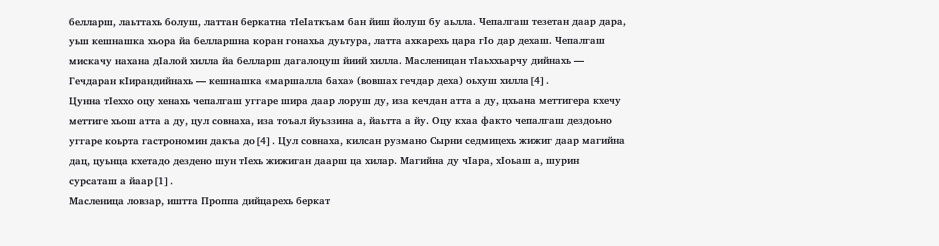белларш, лаьттахь болуш, латтан беркатна тӀеӀаткъам бан йиш йолуш бу аьлла. Чепалгаш тезетан даар дара, уьш кешнашка хьора йа белларшна коран гонахьа дуьтура, латта ахкарехь цара гӀо дар дехаш. Чепалгаш мискачу нахана дӀалой хилла йа белларш дагалоцуш йиий хилла. Масленицан тӀаьххьарчу дийнахь — Гечдаран кӀирандийнахь — кешнашка «маршалла баха» (вовшах гечдар деха) оьхуш хилла[4].
Цунна тӀеххо оцу хенахь чепалгаш уггаре шира даар лоруш ду, иза кечдан атта а ду, цхьана меттигера кхечу меттиге хьош атта а ду, цул совнаха, иза тоъал йуьззина а, йаьтта а йу. Оцу кхаа факто чепалгаш дездоьно уггаре коьрта гастрономин дакъа до[4]. Цул совнаха, килсан рузмано Сырни седмицехь жижиг даар магийна дац, цуьнца кхетадо дездено шун тӀехь жижиган даарш ца хилар. Магийна ду чӀара, хӀоьаш а, шурин сурсаташ а йаар[1].
Масленица ловзар, иштта Проппа дийцарехь беркат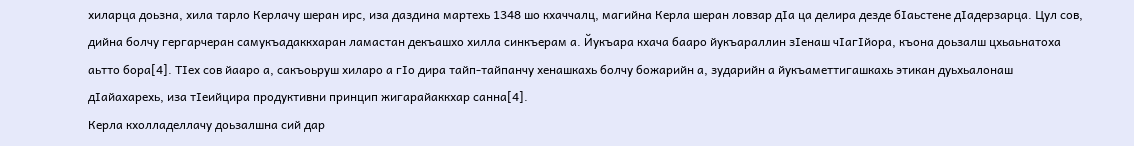хиларца доьзна, хила тарло Керлачу шеран ирс, иза даздина мартехь 1348 шо кхаччалц, магийна Керла шеран ловзар дӀа ца делира дезде бӀаьстене дӀадерзарца. Цул сов, дийна болчу гергарчеран самукъадаккхаран ламастан декъашхо хилла синкъерам а. Йукъара кхача бааро йукъараллин зӀенаш чӀагӀйора, къона доьзалш цхьаьнатоха аьтто бора[4]. ТӀех сов йааро а, сакъоьруш хиларо а гӀо дира тайп-тайпанчу хенашкахь болчу божарийн а, зударийн а йукъаметтигашкахь этикан дуьхьалонаш дӀайахарехь, иза тӀеийцира продуктивни принцип жигарайаккхар санна[4].
Керла кхолладеллачу доьзалшна сий дар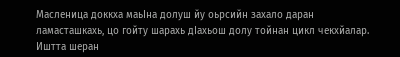Масленица доккха маьӀна долуш йу оьрсийн захало даран ламасташкахь, цо гойту шарахь дӀахьош долу тойнан цикл чекхйалар. Иштта шеран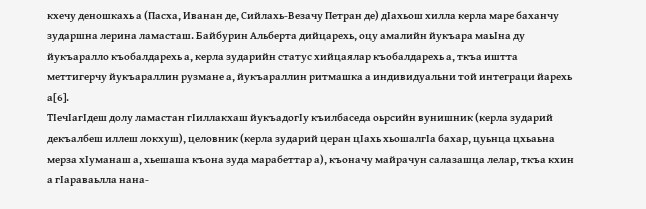кхечу деношкахь а (Пасха, Иванан де, Сийлахь-Везачу Петран де) дӀахьош хилла керла маре баханчу зударшна лерина ламасташ. Байбурин Альберта дийцарехь, оцу амалийн йукъара маьӀна ду йукъаралло къобалдарехь а, керла зударийн статус хийцаялар къобалдарехь а, ткъа иштта меттигерчу йукъараллин рузмане а, йукъараллин ритмашка а индивидуальни той интеграци йарехь а[6].
ТӀечӀагӀдеш долу ламастан гӀиллакхаш йукъадогӀу къилбаседа оьрсийн вунишник (керла зударий декъалбеш иллеш локхуш), целовник (керла зударий церан цӀахь хьошалгӀа бахар, цуьнца цхьаьна мерза хӀуманаш а, хьешаша къона зуда марабеттар а), къоначу майрачун салазашца лелар, ткъа кхин а гӀараваьлла нана-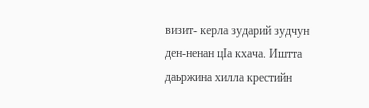визит- керла зударий зудчун ден-ненан цӀа кхача. Иштта даьржина хилла крестийн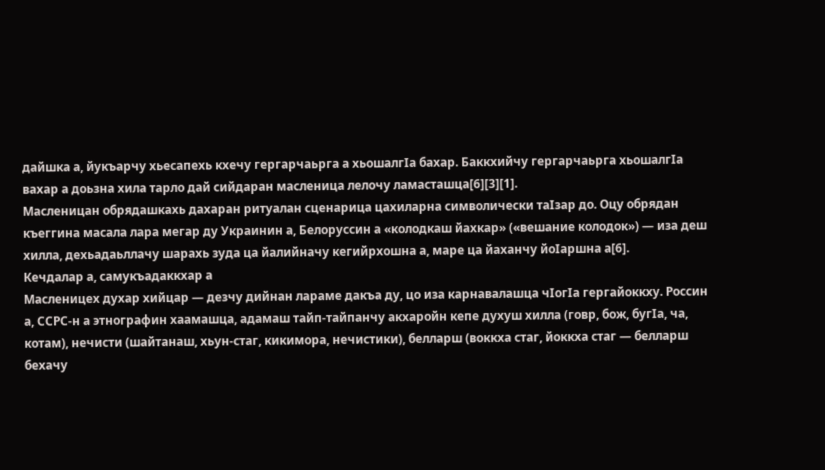дайшка а, йукъарчу хьесапехь кхечу гергарчаьрга а хьошалгӀа бахар. Баккхийчу гергарчаьрга хьошалгӀа вахар а доьзна хила тарло дай сийдаран масленица лелочу ламасташца[6][3][1].
Масленицан обрядашкахь дахаран ритуалан сценарица цахиларна символически таӀзар до. Оцу обрядан къеггина масала лара мегар ду Украинин а, Белоруссин а «колодкаш йахкар» («вешание колодок») — иза деш хилла, дехьадаьллачу шарахь зуда ца йалийначу кегийрхошна а, маре ца йаханчу йоӀаршна а[6].
Кечдалар а, самукъадаккхар а
Масленицех духар хийцар — дезчу дийнан лараме дакъа ду, цо иза карнавалашца чӀогӀа гергайоккху. Россин а, ССРС-н а этнографин хаамашца, адамаш тайп-тайпанчу акхаройн кепе духуш хилла (говр, бож, бугӀа, ча, котам), нечисти (шайтанаш, хьун-стаг, кикимора, нечистики), белларш (воккха стаг, йоккха стаг — белларш бехачу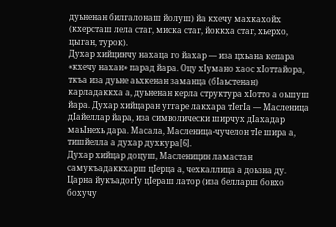дуьненан билгалонаш йолуш) йа кхечу махкахойх (кхерсташ лела стаг, миска стаг, йоккха стаг, хьерхо, цыган, турок).
Духар хийцинчу нахаца го йахар — иза цхьана кепара «кхечу нахан» парад йара. Оцу хӀумано хаос хӀоттайора, ткъа иза дуьне аьхкенан заманца (бӀаьстенан) карладаккха а, дуьненан керла структура хӀотто а оьшуш йара. Духар хийцаран уггаре лакхара тӀегӀа — Масленица дӀайеллар йара, иза символически ширчух дӀахадар маьӀнехь дара. Масала, Масленица-чучелон тӀе шира а, тишйелла а духар духкура[6].
Духар хийцар доцуш, Масленицин ламастан самукъадаккхарш цӀерца а, чехкаллица а доьзна ду. Царна йукъадогӀу цӀераш латор (иза белларш бовхо бохучу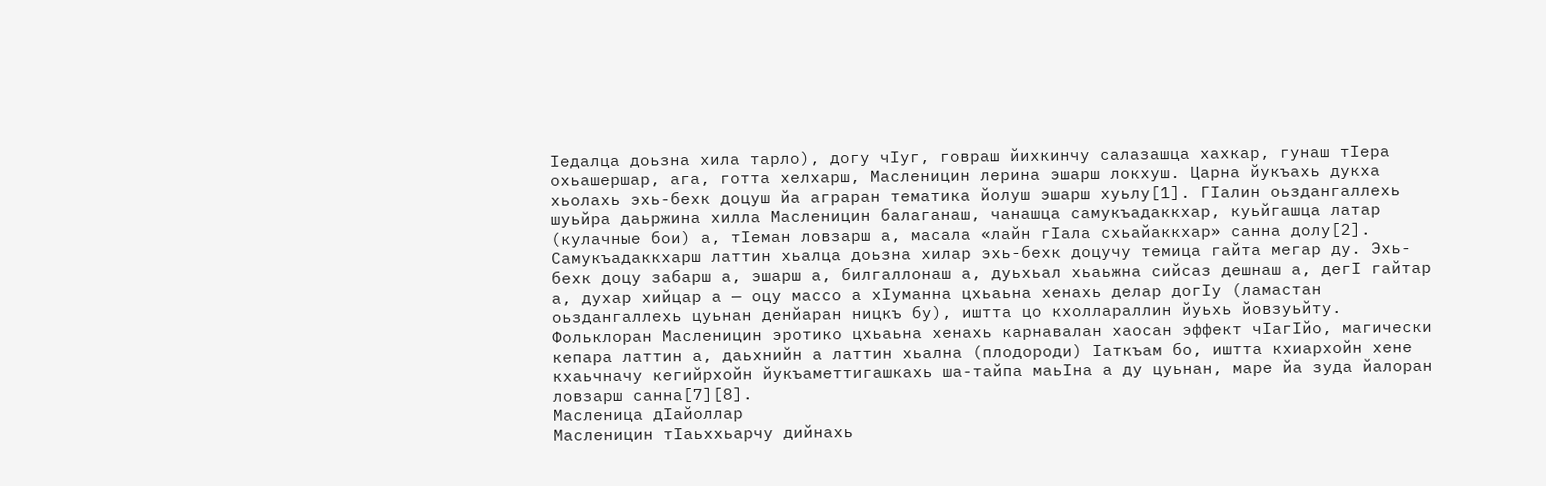Ӏедалца доьзна хила тарло), догу чӀуг, говраш йихкинчу салазашца хахкар, гунаш тӀера охьашершар, ага, готта хелхарш, Масленицин лерина эшарш локхуш. Царна йукъахь дукха хьолахь эхь-бехк доцуш йа аграран тематика йолуш эшарш хуьлу[1]. ГӀалин оьздангаллехь шуьйра даьржина хилла Масленицин балаганаш, чанашца самукъадаккхар, куьйгашца латар (кулачные бои) а, тӀеман ловзарш а, масала «лайн гӀала схьайаккхар» санна долу[2].
Самукъадаккхарш латтин хьалца доьзна хилар эхь-бехк доцучу темица гайта мегар ду. Эхь-бехк доцу забарш а, эшарш а, билгаллонаш а, дуьхьал хьаьжна сийсаз дешнаш а, дегӀ гайтар а, духар хийцар а — оцу массо а хӀуманна цхьаьна хенахь делар догӀу (ламастан оьздангаллехь цуьнан денйаран ницкъ бу), иштта цо кхоллараллин йуьхь йовзуьйту. Фольклоран Масленицин эротико цхьаьна хенахь карнавалан хаосан эффект чӀагӀйо, магически кепара латтин а, даьхнийн а латтин хьална (плодороди) Ӏаткъам бо, иштта кхиархойн хене кхаьчначу кегийрхойн йукъаметтигашкахь ша-тайпа маьӀна а ду цуьнан, маре йа зуда йалоран ловзарш санна[7][8].
Масленица дӀайоллар
Масленицин тӀаьххьарчу дийнахь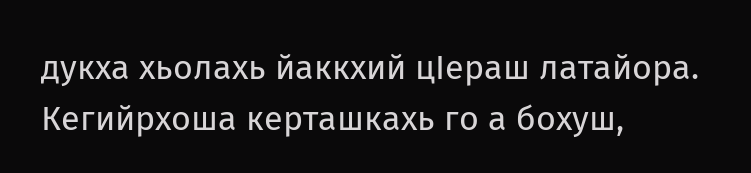дукха хьолахь йаккхий цӀераш латайора. Кегийрхоша керташкахь го а бохуш,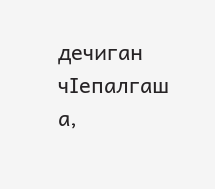дечиган чӀепалгаш а,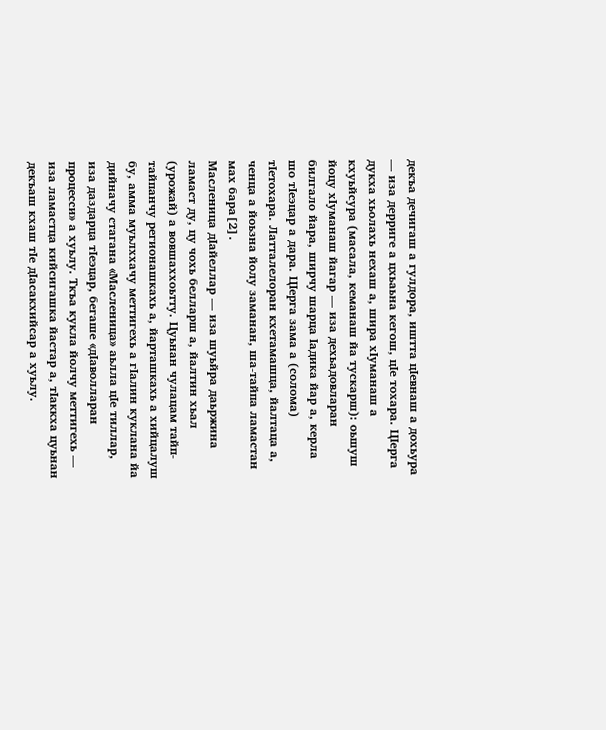декъа дечигаш а гулдора, иштта цӀевнаш а дохьура — иза дерриге а цхьаьна кегош, цӀе тохара. ЦӀерга дукха хьолахь нехаш а, шира хӀуманаш а кхуьйсура (масала, кеманаш йа тускарш): оьшуш йоцу хӀуманаш йагар — иза дехьадовларан билгало йара, ширчу шарца Ӏадика йар а, керла шо тӀеэцар а дара. ЦӀерга зама а (солома) тӀетохара. Латталелоран кхетамашца, йалтаца а, ченца а йоьзна йолу заманан, ша-тайпа ламастан мах бара[2].
Масленица дӀайеллар — иза шуьйра даьржина ламаст ду, цу чохь белларш а, йалтин хьал (урожай) а вовшаххоьтту. Цуьнан чулацам тайп-тайпанчу регионашкахь а, йарташкахь а хийцалуш бу, амма муьлххачу меттигехь а гӀалин куклана йа дийначу стагана «Масленица» аьлла цӀе тиллар, иза даздарца тӀеэцар, бегаше «дӀаволларан процесси» а хуьлу. Ткъа кукла йолчу меттигехь — иза ламастца кийсигашка йастар а, тӀаккха цуьнан декъаш кхаш тӀе дӀасакхийсар а хуьлу.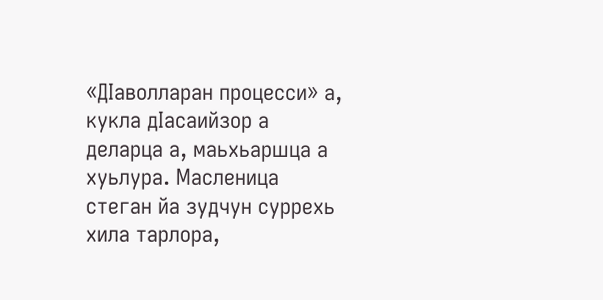«ДӀаволларан процесси» а, кукла дӀасаийзор а деларца а, маьхьаршца а хуьлура. Масленица стеган йа зудчун суррехь хила тарлора,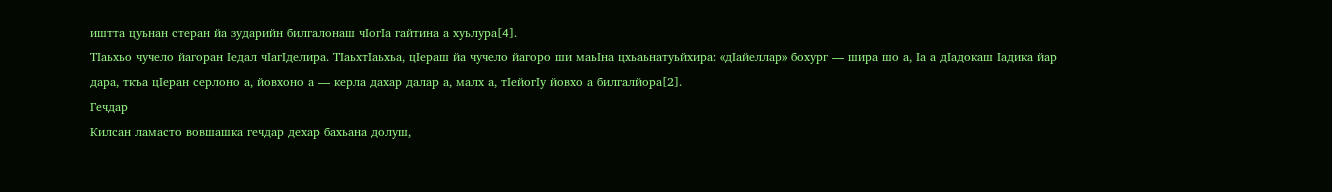иштта цуьнан стеран йа зударийн билгалонаш чӀогӀа гайтина а хуьлура[4].
ТӀаьхьо чучело йагоран Ӏедал чӀагӀделира. ТӀаьхтӀаьхьа, цӀераш йа чучело йагоро ши маьӀна цхьаьнатуьйхира: «дӀайеллар» бохург — шира шо а, Ӏа а дӀадокаш Ӏадика йар дара, ткъа цӀеран серлоно а, йовхоно а — керла дахар далар а, малх а, тӀейогӀу йовхо а билгалйора[2].
Гечдар
Килсан ламасто вовшашка гечдар дехар бахьана долуш,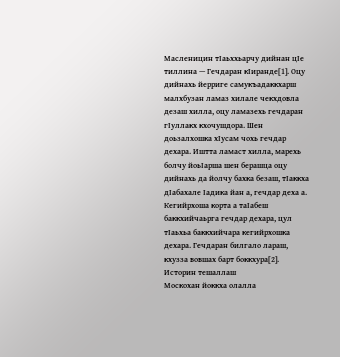Масленицин тӀаьххьарчу дийнан цӀе тиллина — Гечдаран кӀиранде[1]. Оцу дийнахь йерриге самукъадаккхарш малхбузан ламаз хилале чекхдовла дезаш хилла, оцу ламазехь гечдаран гӀуллакх кхочушдора. Шен доьзалхошка хӀусам чохь гечдар дехара. Иштта ламаст хилла, марехь болчу йоьӀарша шен берашца оцу дийнахь да йолчу бахка безаш, тӀаккха дӀабахале Ӏадика йан а, гечдар деха а. Кегийрхоша корта а таӀабеш баккхийчаьрга гечдар дехара, цул тӀаьхьа баккхийчара кегийрхошка дехара. Гечдаран билгало лараш, кхузза вовшах барт боккхура[2].
Историн тешаллаш
Москохан йоккха олалла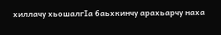хиллачу хьошалгӀа баьхкинчу арахьарчу наха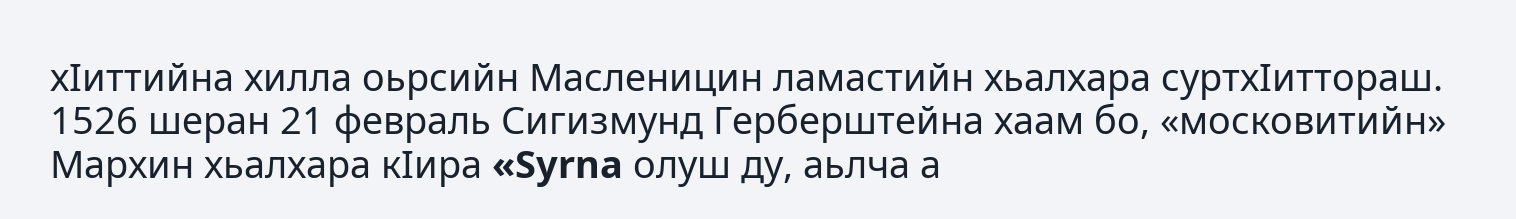хӀиттийна хилла оьрсийн Масленицин ламастийн хьалхара суртхӀиттораш. 1526 шеран 21 февраль Сигизмунд Герберштейна хаам бо, «московитийн» Мархин хьалхара кӀира «Syrna олуш ду, аьлча а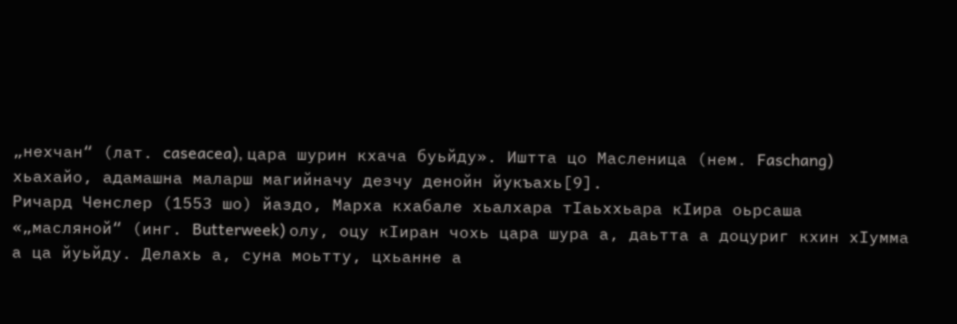„нехчан“ (лат. caseacea), цара шурин кхача буьйду». Иштта цо Масленица (нем. Faschang) хьахайо, адамашна маларш магийначу дезчу денойн йукъахь[9].
Ричард Ченслер (1553 шо) йаздо, Марха кхабале хьалхара тӀаьххьара кӀира оьрсаша «„масляной“ (инг. Butterweek) олу, оцу кӀиран чохь цара шура а, даьтта а доцуриг кхин хӀумма а ца йуьйду. Делахь а, суна моьтту, цхьанне а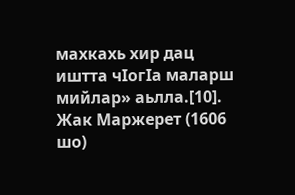махкахь хир дац иштта чӀогӀа маларш мийлар» аьлла.[10].
Жак Маржерет (1606 шо)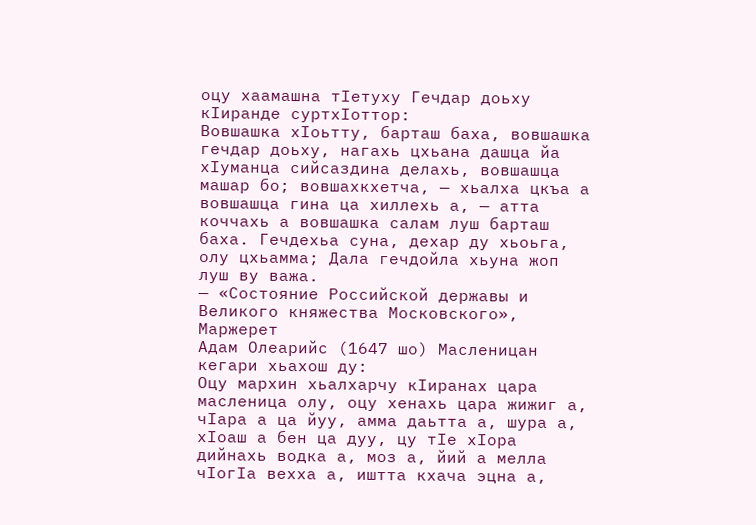оцу хаамашна тӀетуху Гечдар доьху кӀиранде суртхӀоттор:
Вовшашка хӀоьтту, барташ баха, вовшашка гечдар доьху, нагахь цхьана дашца йа хӀуманца сийсаздина делахь, вовшашца машар бо; вовшахкхетча, — хьалха цкъа а вовшашца гина ца хиллехь а, — атта коччахь а вовшашка салам луш барташ баха. Гечдехьа суна, дехар ду хьоьга, олу цхьамма; Дала гечдойла хьуна жоп луш ву важа.
— «Состояние Российской державы и Великого княжества Московского», Маржерет
Адам Олеарийс (1647 шо) Масленицан кегари хьахош ду:
Оцу мархин хьалхарчу кӀиранах цара масленица олу, оцу хенахь цара жижиг а, чӀара а ца йуу, амма даьтта а, шура а, хӀоаш а бен ца дуу, цу тӀе хӀора дийнахь водка а, моз а, йий а мелла чӀогӀа вехха а, иштта кхача эцна а,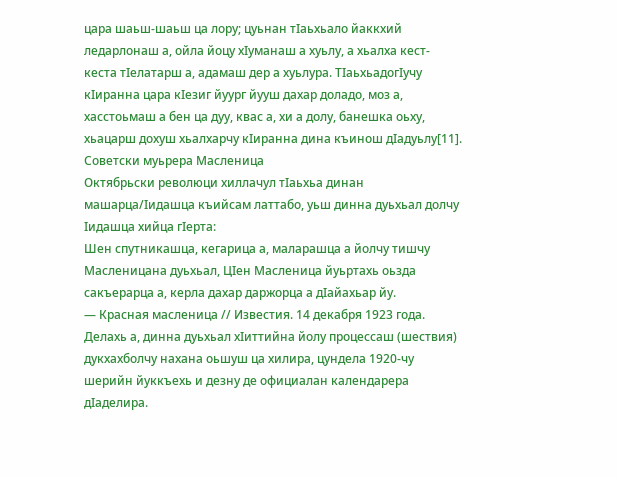цара шаьш-шаьш ца лору; цуьнан тӀаьхьало йаккхий ледарлонаш а, ойла йоцу хӀуманаш а хуьлу, а хьалха кест-кеста тӀелатарш а, адамаш дер а хуьлура. ТӀаьхьадогӀучу кӀиранна цара кӀезиг йуург йууш дахар доладо, моз а, хасстоьмаш а бен ца дуу, квас а, хи а долу, банешка оьху, хьацарш дохуш хьалхарчу кӀиранна дина къинош дӀадуьлу[11].
Советски муьрера Масленица
Октябрьски революци хиллачул тӀаьхьа динан машарца/Ӏидашца къийсам латтабо, уьш динна дуьхьал долчу Ӏидашца хийца гӀерта:
Шен спутникашца, кегарица а, маларашца а йолчу тишчу Масленицана дуьхьал, ЦӀен Масленица йуьртахь оьзда сакъерарца а, керла дахар даржорца а дӀайахьар йу.
— Красная масленица // Известия. 14 декабря 1923 года.
Делахь а, динна дуьхьал хӀиттийна йолу процессаш (шествия) дукхахболчу нахана оьшуш ца хилира, цундела 1920-чу шерийн йуккъехь и дезну де официалан календарера дӀаделира.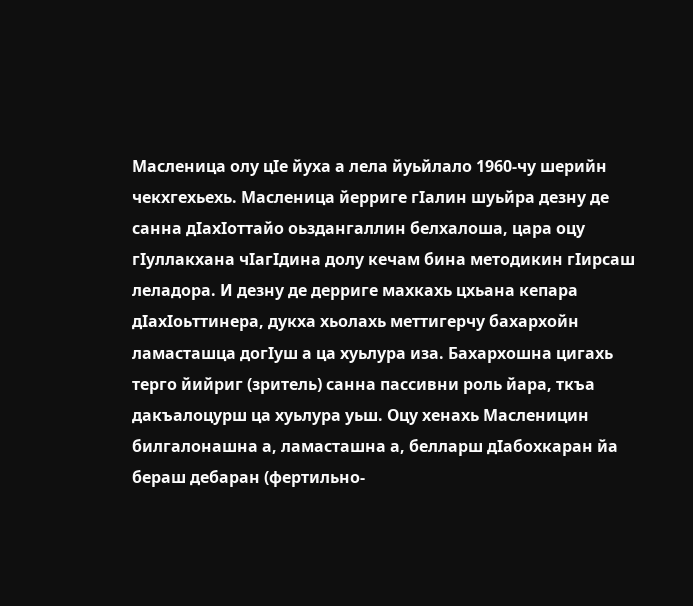Масленица олу цӀе йуха а лела йуьйлало 1960-чу шерийн чекхгехьехь. Масленица йерриге гӀалин шуьйра дезну де санна дӀахӀоттайо оьздангаллин белхалоша, цара оцу гӀуллакхана чӀагӀдина долу кечам бина методикин гӀирсаш леладора. И дезну де дерриге махкахь цхьана кепара дӀахӀоьттинера, дукха хьолахь меттигерчу бахархойн ламасташца догӀуш а ца хуьлура иза. Бахархошна цигахь терго йийриг (зритель) санна пассивни роль йара, ткъа дакъалоцурш ца хуьлура уьш. Оцу хенахь Масленицин билгалонашна а, ламасташна а, белларш дӀабохкаран йа бераш дебаран (фертильно-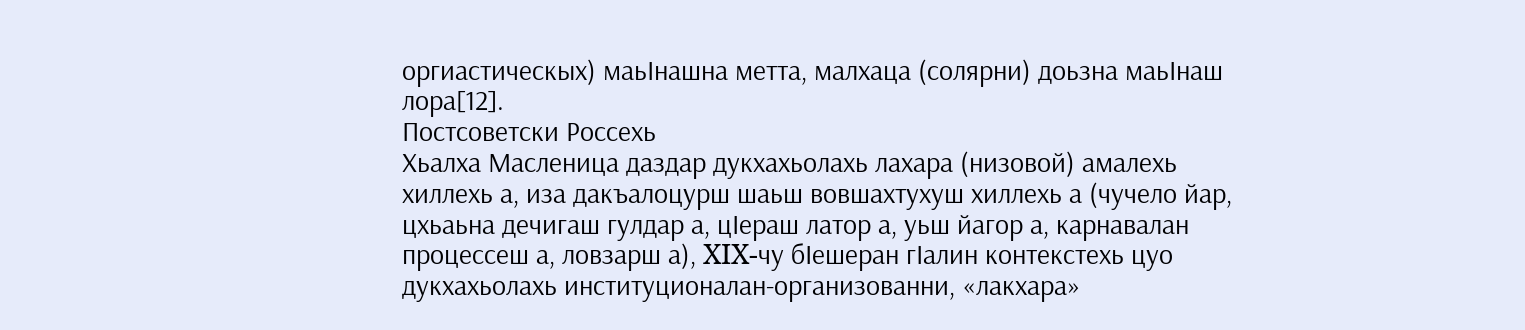оргиастическых) маьӀнашна метта, малхаца (солярни) доьзна маьӀнаш лора[12].
Постсоветски Россехь
Хьалха Масленица даздар дукхахьолахь лахара (низовой) амалехь хиллехь а, иза дакъалоцурш шаьш вовшахтухуш хиллехь а (чучело йар, цхьаьна дечигаш гулдар а, цӀераш латор а, уьш йагор а, карнавалан процессеш а, ловзарш а), XIX-чу бӀешеран гӀалин контекстехь цуо дукхахьолахь институционалан-организованни, «лакхара»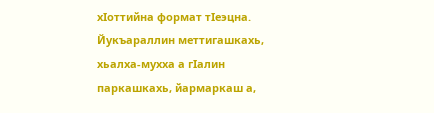хӀоттийна формат тӀеэцна. Йукъараллин меттигашкахь, хьалха-мухха а гӀалин паркашкахь, йармаркаш а,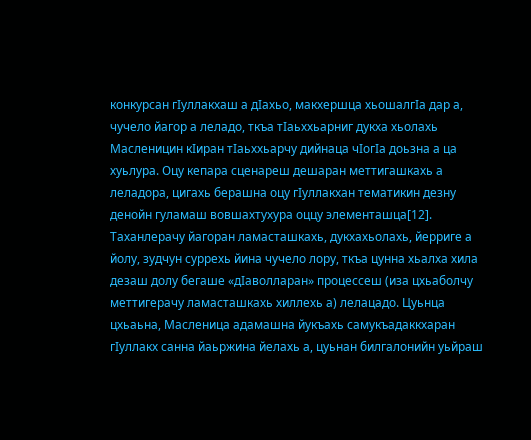конкурсан гӀуллакхаш а дӀахьо, макхершца хьошалгӀа дар а, чучело йагор а леладо, ткъа тӀаьххьарниг дукха хьолахь Масленицин кӀиран тӀаьххьарчу дийнаца чӀогӀа доьзна а ца хуьлура. Оцу кепара сценареш дешаран меттигашкахь а леладора, цигахь берашна оцу гӀуллакхан тематикин дезну денойн гуламаш вовшахтухура оццу элементашца[12].
Таханлерачу йагоран ламасташкахь, дукхахьолахь, йерриге а йолу, зудчун суррехь йина чучело лору, ткъа цунна хьалха хила дезаш долу бегаше «дӀаволларан» процессеш (иза цхьаболчу меттигерачу ламасташкахь хиллехь а) лелацадо. Цуьнца цхьаьна, Масленица адамашна йукъахь самукъадаккхаран гӀуллакх санна йаьржина йелахь а, цуьнан билгалонийн уьйраш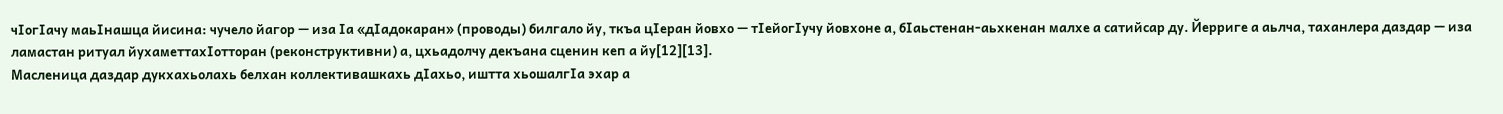чӀогӀачу маьӀнашца йисина: чучело йагор — иза Ӏа «дӀадокаран» (проводы) билгало йу, ткъа цӀеран йовхо — тӀейогӀучу йовхоне а, бӀаьстенан-аьхкенан малхе а сатийсар ду. Йерриге а аьлча, таханлера даздар — иза ламастан ритуал йухаметтахӀотторан (реконструктивни) а, цхьадолчу декъана сценин кеп а йу[12][13].
Масленица даздар дукхахьолахь белхан коллективашкахь дӀахьо, иштта хьошалгӀа эхар а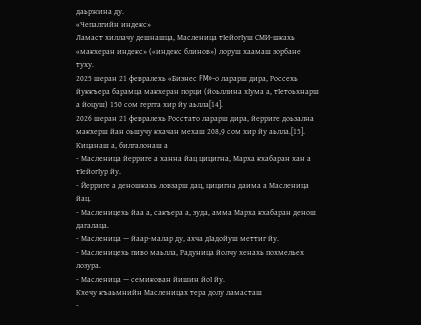даьржина ду.
«Чепалгийн индекс»
Ламаст хиллачу дешнашца, Масленица тӀейогӀуш СМИ-шкахь «макхеран индекс» («индекс блинов») лоруш хаамаш зорбане туху.
2025 шеран 21 февралехь «Бизнес FM»-о ларарш дира, Россехь йуккъера барамца макхеран порци (йоьллина хӀума а, тӀетоьхнарш а йоцуш) 150 сом гергга хир йу аьлла[14].
2026 шеран 21 февралехь Росстато ларарш дира, йерриге доьзална макхерш йан оьшучу кхачан мехаш 208,9 сом хир йу аьлла.[15].
Кицанаш а, билгалонаш а
- Масленица йерриге а ханна йац цицигна, Марха кхабаран хан а тӀейогӀур йу.
- Йерриге а деношкахь ловзарш дац, цицигна даима а Масленица йац.
- Масленицехь йаа а, сакъера а, зуда, амма Марха кхабаран денош дагалаца.
- Масленица — йаар-малар ду, ахча дӀадойуш меттиг йу.
- Масленицехь пиво маьлла, Радуница йолчу хенахь похмельех лозура.
- Масленица — семикован йишин йоӀ йу.
Кхечу къаьмнийн Масленицах тера долу ламасташ
-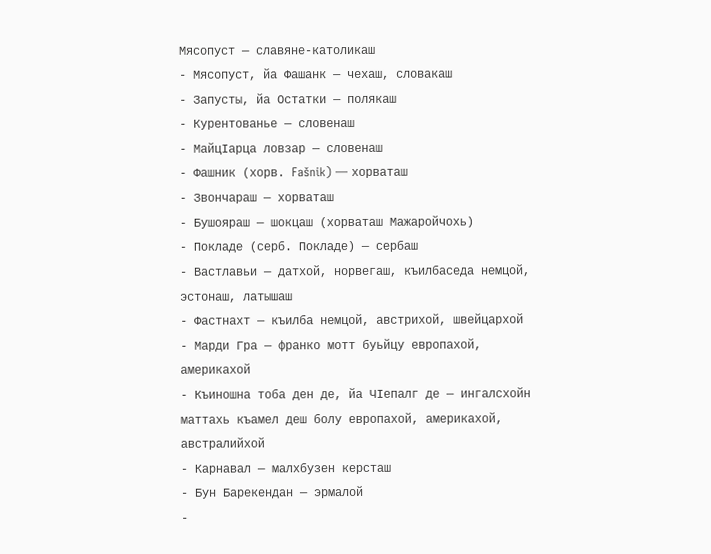Мясопуст — славяне-католикаш
- Мясопуст, йа Фашанк — чехаш, словакаш
- Запусты, йа Остатки — полякаш
- Курентованье — словенаш
- МайцӀарца ловзар — словенаш
- Фашник (хорв. Fašnik) — хорваташ
- Звончараш — хорваташ
- Бушояраш — шокцаш (хорваташ Мажаройчохь)
- Покладе (серб. Покладе) — сербаш
- Вастлавьи — датхой, норвегаш, къилбаседа немцой, эстонаш, латышаш
- Фастнахт — къилба немцой, австрихой, швейцархой
- Марди Гра — франко мотт буьйцу европахой, америкахой
- Къиношна тоба ден де, йа ЧӀепалг де — ингалсхойн маттахь къамел деш болу европахой, америкахой, австралийхой
- Карнавал — малхбузен керсташ
- Бун Барекендан — эрмалой
-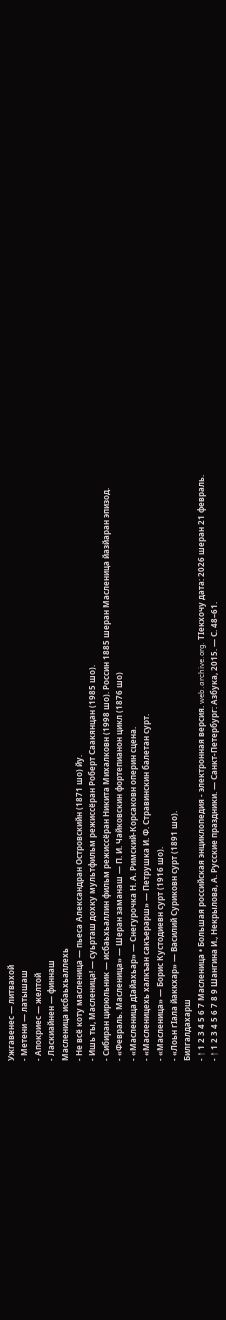Ужгавенес — литвахой
- Метени — латышаш
- Апокриес — желтой
- Ласкиайнен — финнаш
Масленица исбаьхьаллехь
- Не всё коту масленица — пьеса Александран Островскийн (1871 шо) йу.
- Ишь ты, Масленица! — суьрташ дохку мультфильм режиссёран Роберт Саакянцан (1985 шо).
- Сибиран цирюльник — исбаьхьаллин фильм режиссёран Никита Михалковн (1998 шо). Россин 1885 шеран Масленица йазйаран эпизод.
- «Февраль. Масленица» — Шеран заманаш — П. И. Чайковскин фортепианон цикл (1876 шо)
- «Масленица дӀайахьар» — Снегурочка Н. А. Римский-Корсаковн оперин сцена.
- «Масленицехь халкъан сакъерарш» — Петрушка И. Ф. Стравинскин балетан сурт.
- «Масленица» — Борис Кустодиевн сурт (1916 шо).
- «Лоьн гӀала йаккхар» — Василий Суриковн сурт (1891 шо).
Билгалдахарш
- ↑ 1 2 3 4 5 6 7 Масленица • Большая российская энциклопедия - электронная версия. web.archive.org. ТӀекхочу дата: 2026 шеран 21 февраль.
- ↑ 1 2 3 4 5 6 7 8 9 Шангина И., Некрылова, А. Русские праздники. — Санкт-Петербург: Азбука, 2015. — С. 48–61.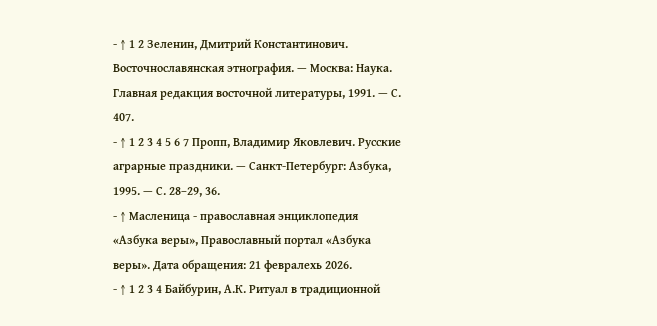- ↑ 1 2 Зеленин, Дмитрий Константинович. Восточнославянская этнография. — Москва: Наука. Главная редакция восточной литературы, 1991. — С. 407.
- ↑ 1 2 3 4 5 6 7 Пропп, Владимир Яковлевич. Русские аграрные праздники. — Санкт-Петербург: Азбука, 1995. — С. 28–29, 36.
- ↑ Масленица - православная энциклопедия «Азбука веры», Православный портал «Азбука веры». Дата обращения: 21 февралехь 2026.
- ↑ 1 2 3 4 Байбурин, А.К. Ритуал в традиционной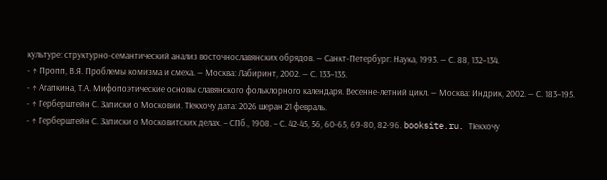культуре: структурно-семантический анализ восточнославянских обрядов. — Санкт-Петербург: Наука, 1993. — С. 88, 132–134.
- ↑ Пропп, В.Я. Проблемы комизма и смеха. — Москва: Лабиринт, 2002. — С. 133–135.
- ↑ Агапкина, Т.А. Мифопоэтические основы славянского фольклорного календаря. Весенне-летний цикл. — Москва: Индрик, 2002. — С. 183–195.
- ↑ Герберштейн С. Записки о Московии. ТӀекхочу дата: 2026 шеран 21 февраль.
- ↑ Герберштейн С. Записки о Московитских делах. – СПб., 1908. – С. 42-45, 56, 60-65, 69-80, 82-96. booksite.ru. ТӀекхочу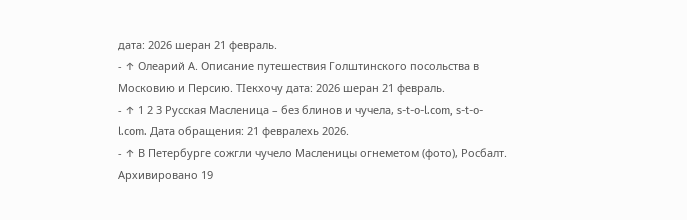дата: 2026 шеран 21 февраль.
- ↑ Олеарий А. Описание путешествия Голштинского посольства в Московию и Персию. ТӀекхочу дата: 2026 шеран 21 февраль.
- ↑ 1 2 3 Русская Масленица – без блинов и чучела, s-t-o-l.com, s-t-o-l.com. Дата обращения: 21 февралехь 2026.
- ↑ В Петербурге сожгли чучело Масленицы огнеметом (фото), Росбалт. Архивировано 19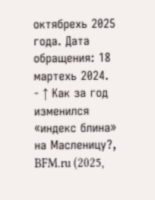октябрехь 2025 года. Дата обращения: 18 мартехь 2024.
- ↑ Как за год изменился «индекс блина» на Масленицу?, BFM.ru (2025,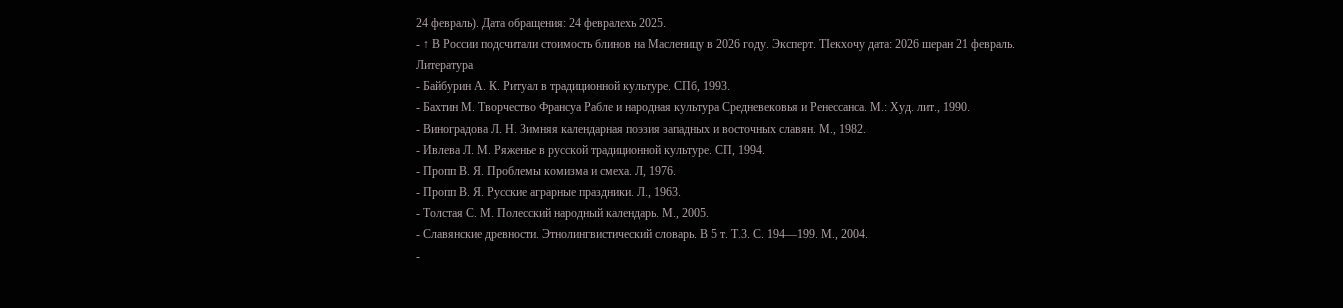24 февраль). Дата обращения: 24 февралехь 2025.
- ↑ В России подсчитали стоимость блинов на Масленицу в 2026 году. Эксперт. ТӀекхочу дата: 2026 шеран 21 февраль.
Литература
- Байбурин А. К. Ритуал в традиционной культуре. СПб, 1993.
- Бахтин М. Творчество Франсуа Рабле и народная культура Средневековья и Ренессанса. М.: Худ. лит., 1990.
- Виноградова Л. Н. Зимняя календарная поэзия западных и восточных славян. М., 1982.
- Ивлева Л. М. Ряженье в русской традиционной культуре. СП, 1994.
- Пропп В. Я. Проблемы комизма и смеха. Л, 1976.
- Пропп В. Я. Русские аграрные праздники. Л., 1963.
- Толстая С. М. Полесский народный календарь. М., 2005.
- Славянские древности. Этнолингвистический словарь. В 5 т. Т.3. С. 194—199. М., 2004.
-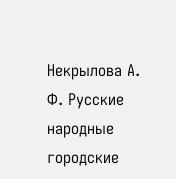Некрылова А. Ф. Русские народные городские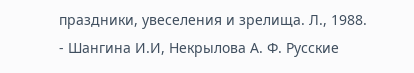праздники, увеселения и зрелища. Л., 1988.
- Шангина И.И, Некрылова А. Ф. Русские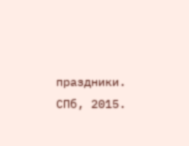праздники. СПб, 2015.